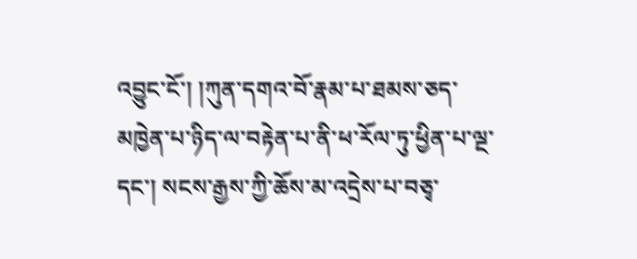འབྱུང་ངོ་། །ཀུན་དགའ་བོ་རྣམ་པ་ཐམས་ཅད་མཁྱེན་པ་ཉིད་ལ་བརྟེན་པ་ནི་ཕ་རོལ་ཏུ་ཕྱིན་པ་ལྔ་དང་། སངས་རྒྱས་ཀྱི་ཆོས་མ་འདྲེས་པ་བཅྭ་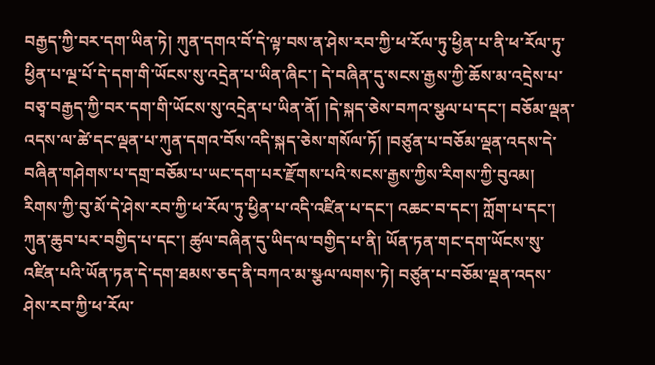བརྒྱད་ཀྱི་བར་དག་ཡིན་ཏེ། ཀུན་དགའ་བོ་དེ་ལྟ་བས་ན་ཤེས་རབ་ཀྱི་ཕ་རོལ་ཏུ་ཕྱིན་པ་ནི་ཕ་རོལ་ཏུ་ཕྱིན་པ་ལྔ་པོ་དེ་དག་གི་ཡོངས་སུ་འདྲེན་པ་ཡིན་ཞིང་། དེ་བཞིན་དུ་སངས་རྒྱས་ཀྱི་ཆོས་མ་འདྲེས་པ་བཅྭ་བརྒྱད་ཀྱི་བར་དག་གི་ཡོངས་སུ་འདྲེན་པ་ཡིན་ནོ། །དེ་སྐད་ཅེས་བཀའ་སྩལ་པ་དང་། བཅོམ་ལྡན་འདས་ལ་ཚེ་དང་ལྡན་པ་ཀུན་དགའ་བོས་འདི་སྐད་ཅེས་གསོལ་ཏོ། །བཙུན་པ་བཅོམ་ལྡན་འདས་དེ་བཞིན་གཤེགས་པ་དགྲ་བཅོམ་པ་ཡང་དག་པར་རྫོགས་པའི་སངས་རྒྱས་ཀྱིས་རིགས་ཀྱི་བུའམ། རིགས་ཀྱི་བུ་མོ་དེ་ཤེས་རབ་ཀྱི་ཕ་རོལ་ཏུ་ཕྱིན་པ་འདི་འཛིན་པ་དང་། འཆང་བ་དང་། ཀློག་པ་དང་། ཀུན་ཆུབ་པར་བགྱིད་པ་དང་། ཚུལ་བཞིན་དུ་ཡིད་ལ་བགྱིད་པ་ནི། ཡོན་ཏན་གང་དག་ཡོངས་སུ་འཛིན་པའི་ཡོན་ཏན་དེ་དག་ཐམས་ཅད་ནི་བཀའ་མ་སྩལ་ལགས་ཏེ། བཙུན་པ་བཅོམ་ལྡན་འདས་ཤེས་རབ་ཀྱི་ཕ་རོལ་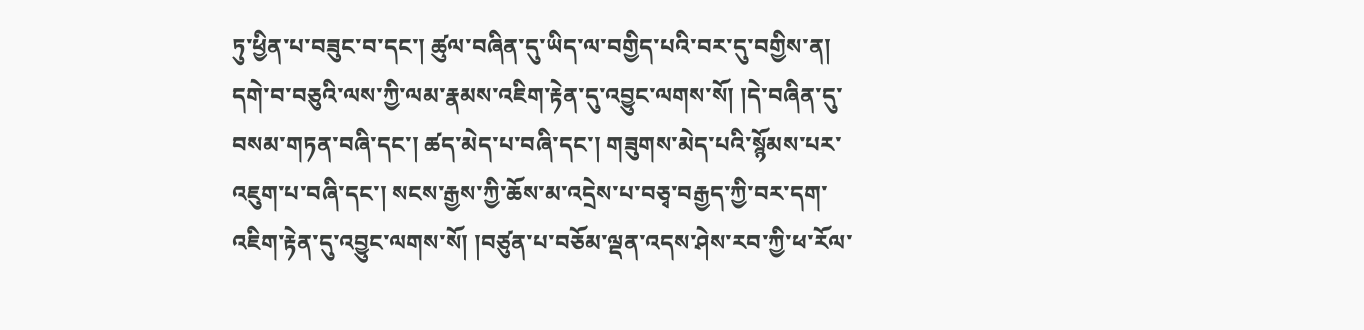ཏུ་ཕྱིན་པ་བཟུང་བ་དང་། ཚུལ་བཞིན་དུ་ཡིད་ལ་བགྱིད་པའི་བར་དུ་བགྱིས་ན། དགེ་བ་བཅུའི་ལས་ཀྱི་ལམ་རྣམས་འཇིག་རྟེན་དུ་འབྱུང་ལགས་སོ། །དེ་བཞིན་དུ་བསམ་གཏན་བཞི་དང་། ཚད་མེད་པ་བཞི་དང་། གཟུགས་མེད་པའི་སྙོམས་པར་འཇུག་པ་བཞི་དང་། སངས་རྒྱས་ཀྱི་ཆོས་མ་འདྲེས་པ་བཅྭ་བརྒྱད་ཀྱི་བར་དག་འཇིག་རྟེན་དུ་འབྱུང་ལགས་སོ། །བཙུན་པ་བཅོམ་ལྡན་འདས་ཤེས་རབ་ཀྱི་ཕ་རོལ་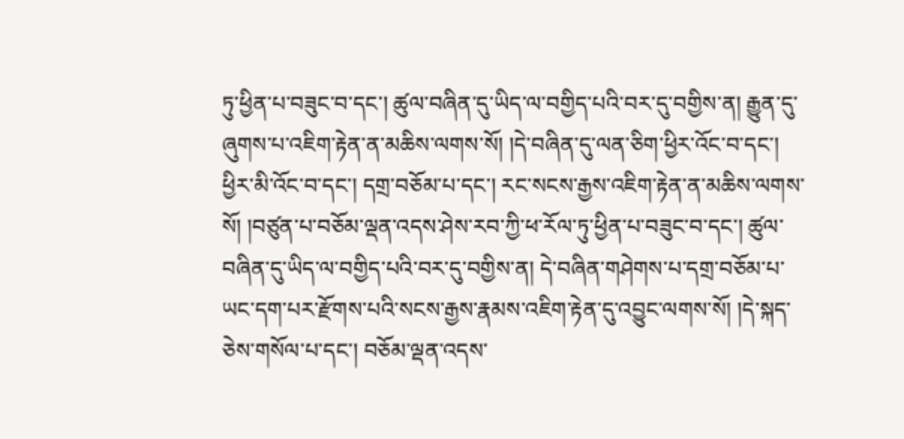ཏུ་ཕྱིན་པ་བཟུང་བ་དང་། ཚུལ་བཞིན་དུ་ཡིད་ལ་བགྱིད་པའི་བར་དུ་བགྱིས་ན། རྒྱུན་དུ་ཞུགས་པ་འཇིག་རྟེན་ན་མཆིས་ལགས་སོ། །དེ་བཞིན་དུ་ལན་ཅིག་ཕྱིར་འོང་བ་དང་། ཕྱིར་མི་འོང་བ་དང་། དགྲ་བཅོམ་པ་དང་། རང་སངས་རྒྱས་འཇིག་རྟེན་ན་མཆིས་ལགས་སོ། །བཙུན་པ་བཅོམ་ལྡན་འདས་ཤེས་རབ་ཀྱི་ཕ་རོལ་ཏུ་ཕྱིན་པ་བཟུང་བ་དང་། ཚུལ་བཞིན་དུ་ཡིད་ལ་བགྱིད་པའི་བར་དུ་བགྱིས་ན། དེ་བཞིན་གཤེགས་པ་དགྲ་བཅོམ་པ་ཡང་དག་པར་རྫོགས་པའི་སངས་རྒྱས་རྣམས་འཇིག་རྟེན་དུ་འབྱུང་ལགས་སོ། །དེ་སྐད་ཅེས་གསོལ་པ་དང་། བཅོམ་ལྡན་འདས་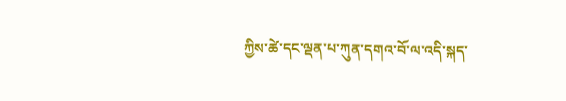ཀྱིས་ཚེ་དང་ལྡན་པ་ཀུན་དགའ་བོ་ལ་འདི་སྐད་